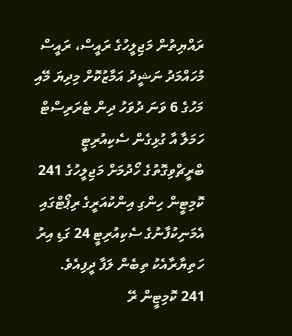ރައްޔިތުން މަޖިލީހުގެ ރައީސް، ރައީސް މުހައްމަދު ނަޝީދު އަމާޒުކޮށް މިދިޔަ މޭއި މަހުގެ 6 ވަނަ ދުވަހު ދިން ޓެރަރިސްޓް ހަމަލާ އާ ގުޅިގެން ސެކިއުރިޓީ ބްރީޗްވިގޮތުގެ ހޯދުމަށް މަޖިލީހުގެ 241 ކޮމިޓީން ހިންގި އިންކުއަރީގެ ރިޕޯޓްގައި އެމަނިކުފާނުގެ ސެކިއުރިޓީ 24 ގަޑި އިރު ހަތިޔާރާއެކު ތިބެން ލަފާ ދީފިއެވެ.
241 ކޮމިޓީން ރޭ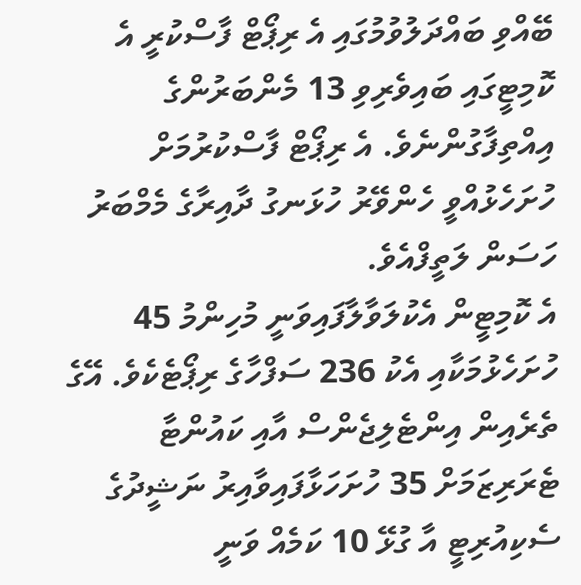ބޭއްވި ބައްދަލުވުމުގައި އެ ރިޕޯޓް ފާސްކުރީ އެ ކޮމިޓީގައި ބައިވެރިވި 13 މެންބަރުންގެ އިއްތިފާގުންނެވެ. އެ ރިޕޯޓް ފާސްކުރުމަށް ހުށަހެޅުއްވީ ހެންވޭރު ހުޅަނގު ދާއިރާގެ މެމްބަރު ހަސަން ލަތީފްއެވެ.
އެ ކޮމިޓީން އެކުލަވާލާފައިވަނީ މުހިންމު 45 ހުށަހެޅުމަކާއި އެކު 236 ސަފްހާގެ ރިޕޯޓެކެވެ. އޭގެ ތެރެއިން އިންޓެލިޖެންސް އާއި ކައުންޓާ ޓެރަރިޒަމަށް 35 ހުށަހަޅާފައިވާއިރު ނަޝީދުގެ ސެކިއުރިޓީ އާ ގުޅޭ 10 ކަމެއް ވަނީ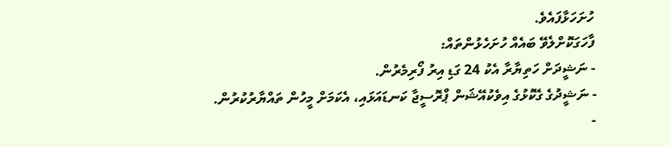ހުށަހަޅާފައެވެ.
ފާހަގަކޮށްލެވޭ ބައެއް ހުށަހެޅުންތައް:
- ނަޝީދަށް ހަތިޔާރާ އެކު 24 ގަޑި އިރު ފޯރިމެރުން.
- ނަޝީދުގެ ގެކޮޅުގެ އިވެކުއޭޝަން ޕްރޮސީޖާ ކަނޑައަޅައި، އެކަމަށް މީހުން ތައްޔާރުކުރުން.
-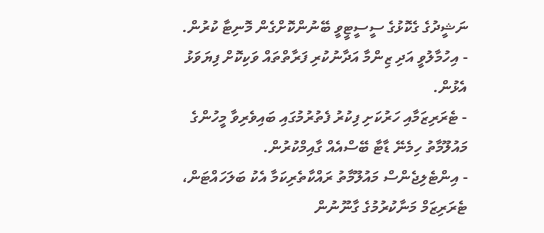ނަޝީދުގެ ގެކޮޅުގެ ސީސީޓީވީ ބޭނުންކޮށްގެން މޮނިޓާ ކުރުން.
- އިހުމާލުވީ އަދި ޒިންމާ އަދާނުކުރި ފަރާތްތައް ވަކިކޮށް ފިޔަވަޅު އެޅުން.
- ޓެރަރިޒަމާއި ހަރުކަށި ފިކުރު ފެތުރުމުގައި ބައިވެރިވާ މީހުންގެ މައުލޫމާތު ހިމެނޭ ޑާޓާ ބޭސްއެއް ގާއިމްކުރުން.
- އިންޓެލިޖެންސް މައުލޫމާތު ރައްކާތެރިކަމާ އެކު ބަލަހައްޓަން، ޓެރަރިޒަމް މަނާކުރުމުގެ ގާނޫނުން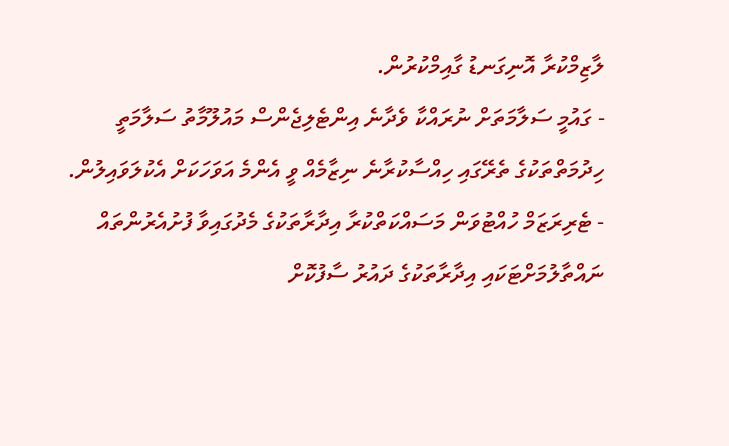ލާޒިމްކުރާ އޮނިގަނޑު ގާއިމްކުރުން.
- ގައުމީ ސަލާމަތަށް ނުރައްކާ ވެދާނެ އިންޓެލިޖެންސް މައުލޫމާތު ސަލާމަތީ ހިދުމަތްތަކުގެ ތެރޭގައި ހިއްސާކުރާނެ ނިޒާމެއް ވީ އެންމެ އަވަހަކަށް އެކުލަވައިލުން.
- ޓެރިރަޒަމް ހުއްޓުވަން މަސައްކަތްކުރާ އިދާރާތަކުގެ މެދުގައިވާ ފުށުއެރުންތައް ނައްތާލުމަށްޓަކައި އިދާރާތަކުގެ ދައުރު ސާފުކޮށް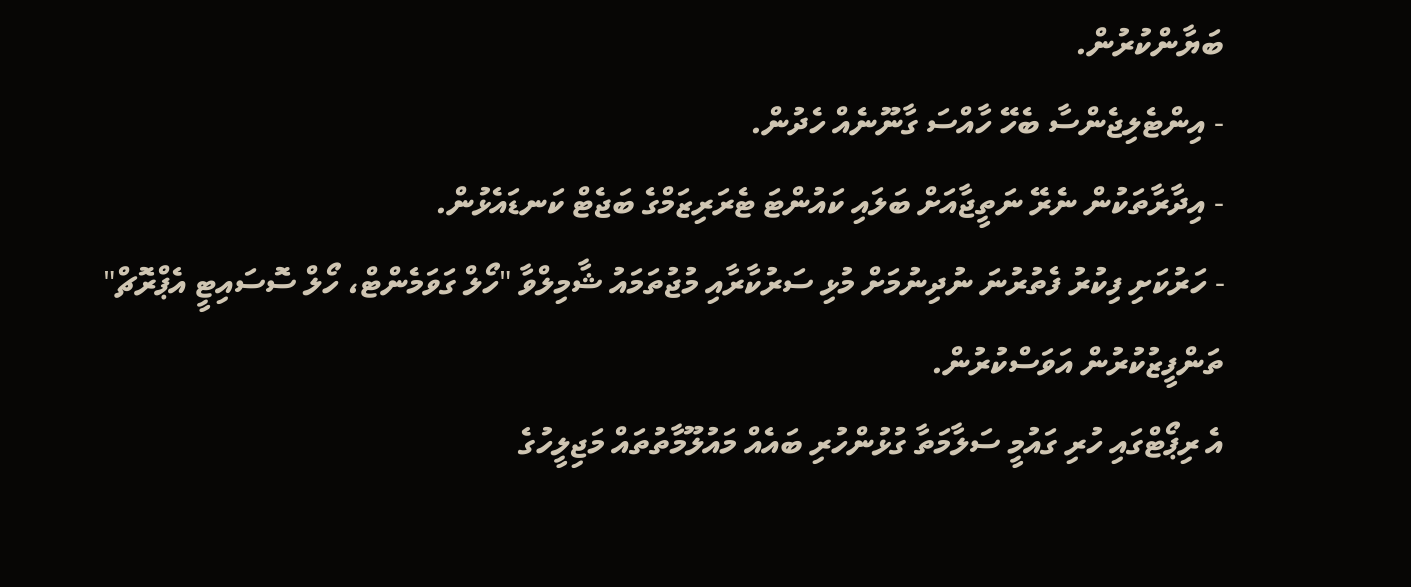ބަޔާންކުރުން.
- އިންޓެލިޖެންސާ ބެހޭ ހާއްސަ ގާނޫނެއް ހެދުން.
- އިދާރާތަކުން ނެރޭ ނަތީޖާއަށް ބަލައި ކައުންޓަ ޓެރަރިޒަމްގެ ބަޖެޓް ކަނޑައެޅުން.
- ހަރުކަށި ފިކުރު ފެތުރުނަ ނުދިނުމަށް މުޅި ސަރުކާރާއި މުޖުތަމައު ޝާމިލްވާ "ހޯލް ގަވަމެންޓް، ހޯލް ސޮސައިޓީ އެޕްރޮޗް" ތަންފީޒުކުރުން އަވަސްކުރުން.
އެ ރިޕޯޓްގައި ހުރި ގައުމީ ސަލާމަތާ ގުޅުންހުރި ބައެއް މައުލޫމާތުތައް މަޖިލީހުގެ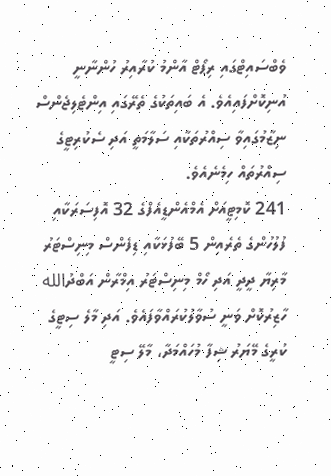ވެބްސައިޓްގައި ރިޕޯޓް އާންމު ކުރާއިރު ހުންނާނީ އުނިކޮށްފައިއެވެ. އެ ބައިތަކުގެ ތެރޭގައި އިންޓެލިޖެންސް ނިޒާމުގައިވާ ސިއްރުތަކާއި ސަލާމަތީ އަދި ސެކުރިޓީގެ ސިއްރުތައް ހިމެނެއެވެ.
241 ކޮމިޓީއަށް އެމްއެންޑީއެފްގެ 32 އޮފިސަރަކާއި ފުލުހުންގެ ތެރެއިން 5 ބޭފުޅަކާއި ޑިފެންސް މިނިސްޓަރު މާރިޔާ ދީދީ އަދި ހޯމް މިނިސްޓަރު އިމްރާން އަބްދުالله ހާޒިރުކޮށް ވަނީ ސުވާލުކުރައްވާފައެވެ. އަދި މާލެ ސިޓީގެ ކުރީގެ މޭޔަރު ޝިފާ މުހައްމަދާ، މާލޭ ސިޓީ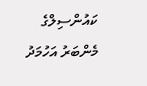ކައުންސިލްގެ މެންބަރު އަހުމަދު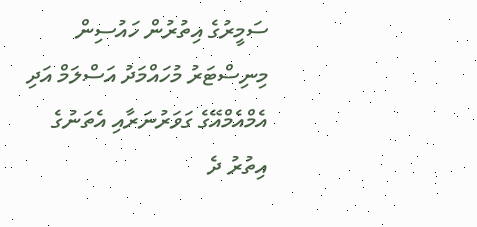ސަމީރުގެ އިތުރުން ހައުސިން މިނިސްޓަރު މުހައްމަދު އަސްލަމް އަދި އެމްއެމްއޭގެ ގަވަރުނަރާއި އެތަނުގެ އިތުރު ދެ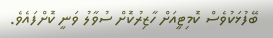ބޭފުޅަކުވެސް ކޮމިޓީއަށް ހާޒިރުކޮށް ސުވާލު ވަނީ ކޮށްފައެވެ.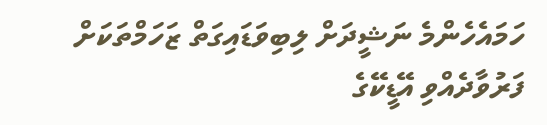ހަމައެހެންމެ ނަޝީދަށް ލިބިވަޑައިގަތް ޒަހަމްތަކަށް ފަރުވާދެއްވި އޭޑީކޭގެ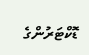ޑޮކްޓަރުންގެ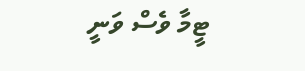ޓީމާ ވެސް ވަނީ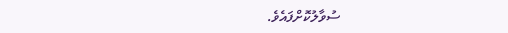ސުވާލުކޮށްފައެވެ.